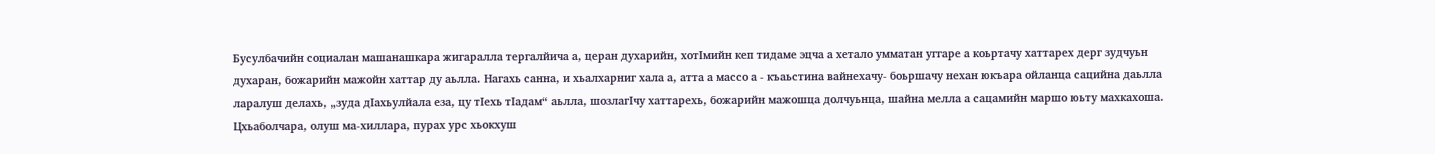Бусулбачийн социалан машанашкара жигаралла тергалйича а, церан духарийн, хотIмийн кеп тидаме эцча а хетало умматан уггаре а коьртачу хаттарех дерг зудчуьн духаран, божарийн мажойн хаттар ду аьлла. Нагахь санна, и хьалхарниг хала а, атта а массо а - къаьстина вайнехачу- боьршачу нехан юкъара ойланца сацийна даьлла ларалуш делахь, „зуда дIахьулйала еза, цу тIехь тIадам“ аьлла, шозлагIчу хаттарехь, божарийн мажошца долчуьнца, шайна мелла а сацамийн маршо юьту махкахоша.
Цхьаболчара, олуш ма-хиллара, пурах урс хьокхуш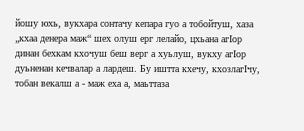йошу юхь, вукхара сонтачу кепара гуо а тобойтуш, хаза „кхаа денера маж“ шех олуш ерг лелайо, цхьана агIор динан бехкам кхочуш беш верг а хуьлуш, вукху агIор дуьненан кечвалар а лардеш. Бу иштта кхечу, кхозлагIчу, тобан векалш а - маж еха а, маьттаза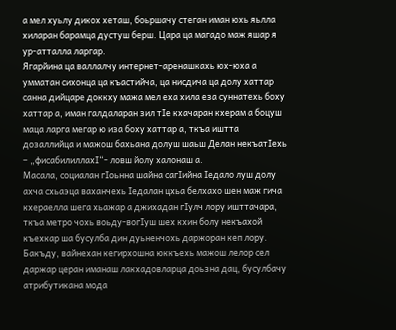а мел хуьлу дикох хеташ, боьршачу стеган иман юхь яьлла хиларан барамца дустуш берш. Цара ца магадо маж яшар я ур-атталла ларгар.
Ягарйина ца валлалчу интернет-аренашкахь юх-юха а умматан сихонца ца къастийча, ца нисдича ца долу хаттар санна дийцаре доккху мажа мел еха хила еза суннатехь боху хаттар а, иман галдаларан зил тIе кхачаран кхерам а боцуш маца ларга мегар ю иза боху хаттар а, ткъа иштта дозаллийца и мажош бахьана долуш шаьш Делан некъатIехь – „фисабилиллахI“- ловш йолу халонаш а.
Масала, социалан гIоьнна шайна сагIийна Iедало луш долу ахча схьаэца ваханчехь Iедалан цхьа белхахо шен маж гича кхераелла шега хьажар а джихадан гIулч лору ишттачара, ткъа метро чохь воьду-вогIуш шех кхин болу некъахой къехкар ша бусулба дин дуьненчохь даржоран кеп лору.
Бакъду, вайнехан кегирхошна юккъехь мажош лелор сел даржар церан иманаш лакхадовларца доьзна дац, бусулбачу атрибутикана мода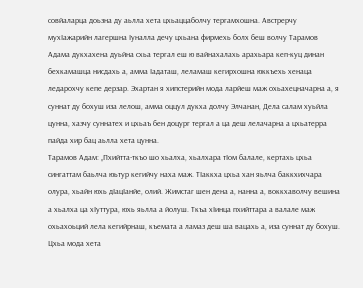совйаларца доьзна ду аьлла хета цхьаццаболчу тергамхошна. Австрерчу мухIажарийн лагершна Iуналла дечу цхьана фирмехь болх беш волчу Тарамов Адама дукхахена дуьйна схьа тергал еш ю вайнахалахь арахьара кеп-куц динан бехкамашца нисдахь а, амма Iадаташ, леламаш кегирхошна юккъехь хенаца ледарохчу кепе дерзар. Эхартан я хипстерийн мода ларйеш маж охьахецначарна а, я суннат ду бохуш иза лелош, амма оццул дукха долчу Элчанан, Дела салам хуьйла цунна, хазчу суннатех и цхьаъ бен доцург тергал а ца деш лелачарна а цхьатерра пайда хир бац аьлла хета цунна.
Тарамов Адам: „Пхийтта-ткъо шо хьалха, хьалхара тIом балале, кертахь цхьа сингаттам баьлча юьтур кегийчу наха маж. ТIаккха цхьа хан яьлча баккхихчара олура, хьайн юхь дIацIанйе, олий. Жимстаг шен дена а, нанна а, воккхаволчу вешина а хьалха ца хIуттура, юхь яьлла а йолуш. Ткъа хIинца пхийттара а валале маж охьахоьций лела кегийрнаш, къемата а ламаз деш ша вацахь а, иза суннат ду бохуш. Цхьа мода хета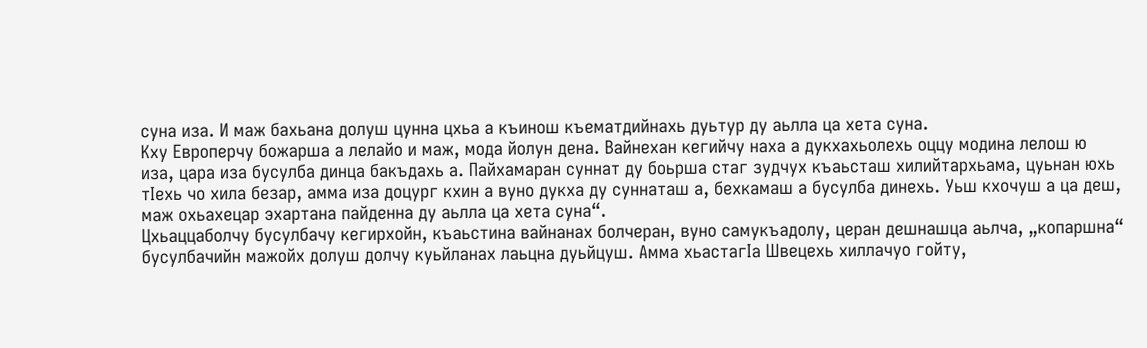суна иза. И маж бахьана долуш цунна цхьа а къинош къематдийнахь дуьтур ду аьлла ца хета суна.
Кху Европерчу божарша а лелайо и маж, мода йолун дена. Вайнехан кегийчу наха а дукхахьолехь оццу модина лелош ю иза, цара иза бусулба динца бакъдахь а. Пайхамаран суннат ду боьрша стаг зудчух къаьсташ хилийтархьама, цуьнан юхь тIехь чо хила безар, амма иза доцург кхин а вуно дукха ду суннаташ а, бехкамаш а бусулба динехь. Уьш кхочуш а ца деш, маж охьахецар эхартана пайденна ду аьлла ца хета суна“.
Цхьаццаболчу бусулбачу кегирхойн, къаьстина вайнанах болчеран, вуно самукъадолу, церан дешнашца аьлча, „копаршна“ бусулбачийн мажойх долуш долчу куьйланах лаьцна дуьйцуш. Амма хьастагIа Швецехь хиллачуо гойту,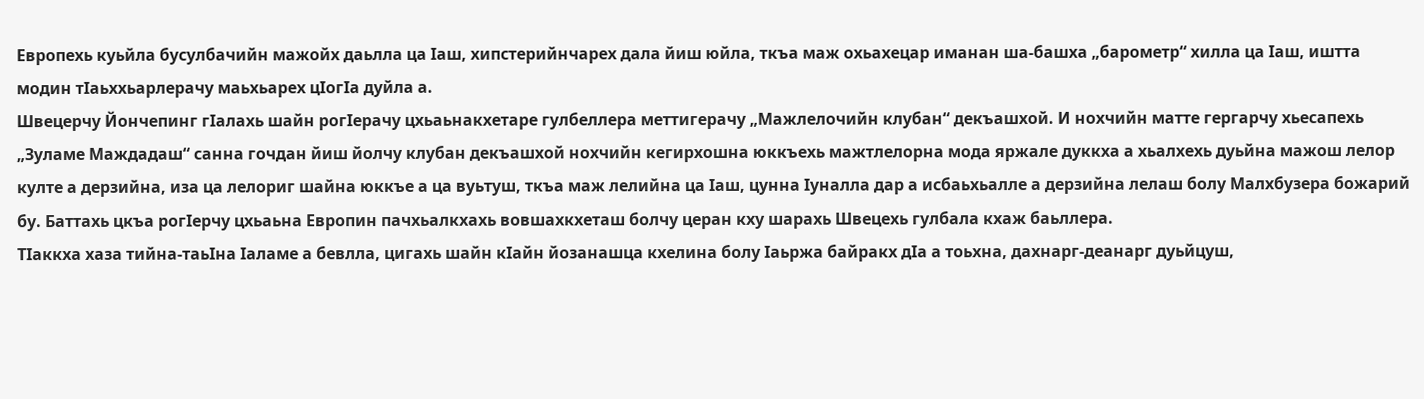Европехь куьйла бусулбачийн мажойх даьлла ца Iаш, хипстерийнчарех дала йиш юйла, ткъа маж охьахецар иманан ша-башха „барометр“ хилла ца Iаш, иштта модин тIаьххьарлерачу маьхьарех цIогIа дуйла а.
Швецерчу Йончепинг гIалахь шайн рогIерачу цхьаьнакхетаре гулбеллера меттигерачу „Мажлелочийн клубан“ декъашхой. И нохчийн матте гергарчу хьесапехь „Зуламе Маждадаш“ санна гочдан йиш йолчу клубан декъашхой нохчийн кегирхошна юккъехь мажтлелорна мода яржале дуккха а хьалхехь дуьйна мажош лелор култе а дерзийна, иза ца лелориг шайна юккъе а ца вуьтуш, ткъа маж лелийна ца Iаш, цунна Iуналла дар а исбаьхьалле а дерзийна лелаш болу Малхбузера божарий бу. Баттахь цкъа рогIерчу цхьаьна Европин пачхьалкхахь вовшахкхеташ болчу церан кху шарахь Швецехь гулбала кхаж баьллера.
ТIаккха хаза тийна-таьIна Iаламе а бевлла, цигахь шайн кIайн йозанашца кхелина болу Iаьржа байракх дIа а тоьхна, дахнарг-деанарг дуьйцуш,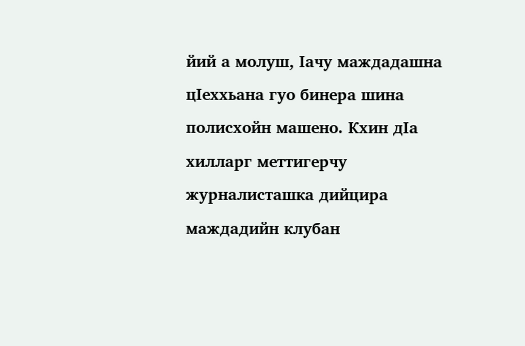йий а молуш, Iачу маждадашна цIеххьана гуо бинера шина полисхойн машено. Кхин дIа хилларг меттигерчу журналисташка дийцира маждадийн клубан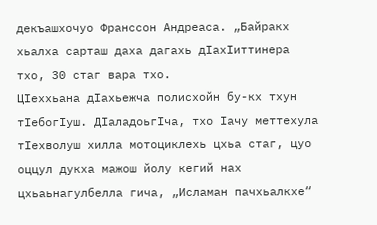декъашхочуо Франссон Андреаса. „Байракх хьалха сарташ даха дагахь дIахIиттинера тхо, 30 стаг вара тхо.
ЦIеххьана дIахьежча полисхойн бу-кх тхун тIебогIуш. ДIаладоьгIча, тхо Iачу меттехула тIехволуш хилла мотоциклехь цхьа стаг, цуо оццул дукха мажош йолу кегий нах цхьаьнагулбелла гича, „Исламан пачхьалкхе“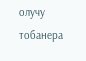олучу тобанера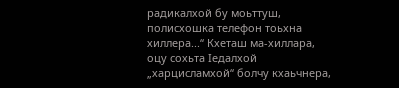радикалхой бу моьттуш, полисхошка телефон тоьхна хиллера...“ Кхеташ ма-хиллара, оцу сохьта Iедалхой „харцисламхой“ болчу кхаьчнера,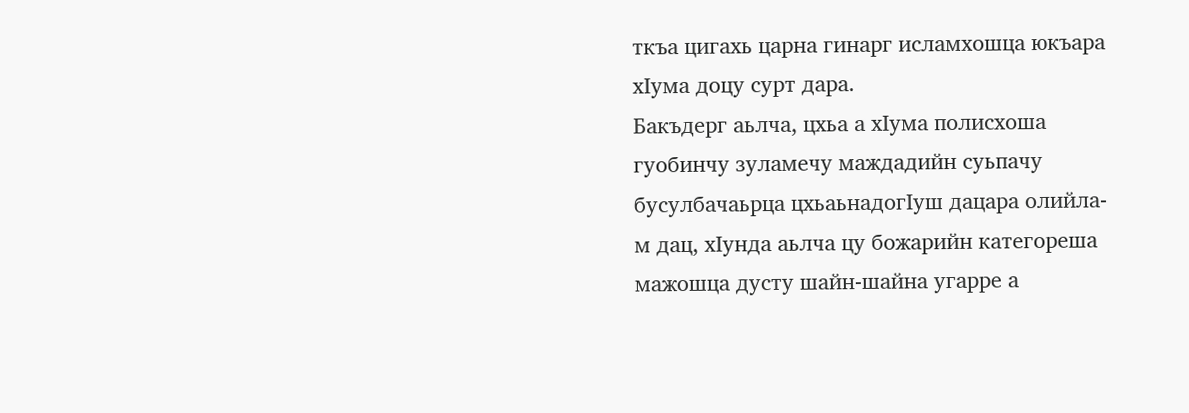ткъа цигахь царна гинарг исламхошца юкъара хIума доцу сурт дара.
Бакъдерг аьлча, цхьа а хIума полисхоша гуобинчу зуламечу маждадийн суьпачу бусулбачаьрца цхьаьнадогIуш дацара олийла-м дац, хIунда аьлча цу божарийн категореша мажошца дусту шайн-шайна угарре а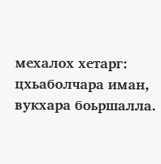мехалох хетарг: цхьаболчара иман, вукхара боьршалла.